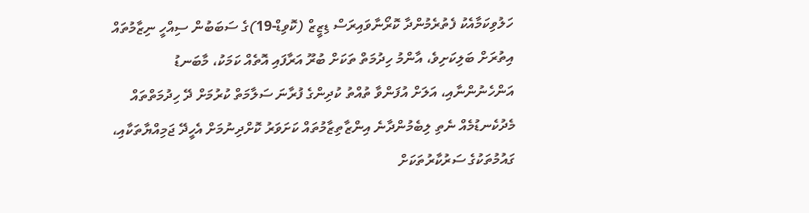ހަލުވިކަމާއެކު ފެތުރެމުންދާ ކޮރޯނާވައިރަސް ޑިޒީޒް (ކޮވިޑް-19)ގެ ސަބަބުން ސިއްހީ ނިޒާމުތައް އިތުރަށް ބަލިކަށިވެ، އާންމު ހިދުމަތް ތަކަށް ބުރޫ އަރާފައި އޮތެއް ކަމަކު، މާބަނޑު އަންހެނުންނާއި، އަލަށް އުފަންވާ ތުއްތު ކުދިންގެ ފުރާނަ ސަލާމަތް ކުރުމަށް ދޭ ހިދުމަތްތައް މެދުކެނޑުމެއް ނެތި ލިބެމުންދާނެ އިންޒާތިޒާމުތައް ކަށަވަރު ކޮށްދިނުމަށް އެހީދޭ ޖަމިއްޔާތަކާއި، ގައުމުތަކުގެ ސަރުކާރުތަކަށް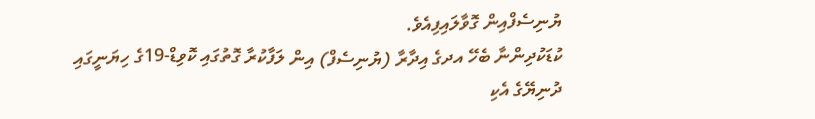ޔުނިސެފްއިން ގޮވާލައިފިއެވެ.
ކުޑަކުދިންނާ ބެހޭ އދގެ އިދާރާ (ޔުނިސެފް) އިން ލަފާކުރާ ގޮތުގައި ކޮވިޑް-19ގެ ހިޔަނީގައި ދުނިޔޭގެ އެކި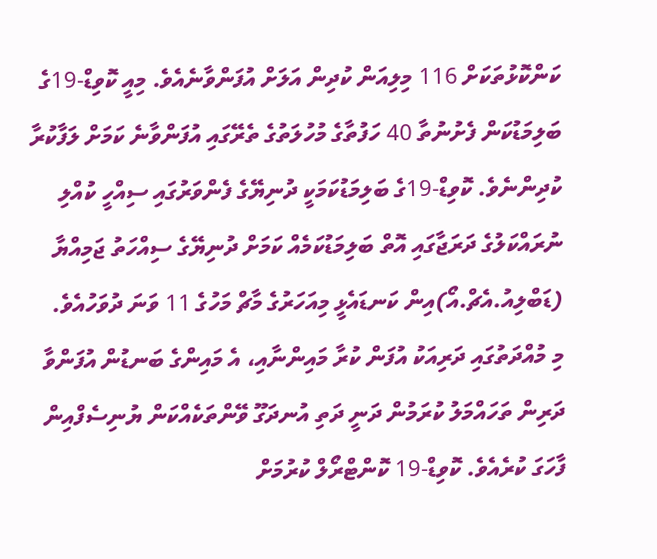ކަންކޮޅުތަކަށް 116 މިލިއަން ކުދިން އަލަށް އުފަންވާނެއެވެ. މިއީ ކޮވިޑް-19ގެ ބަލިމަޑުކަން ފެށުނުތާ 40 ހަފުތާގެ މުހުލަތުގެ ތެރޭގައި އުފަންވާނެ ކަމަށް ލަފާކުރާ ކުދިންނެވެ. ކޮވިޑް-19ގެ ބަލިމަޑުކަމަކީ ދުނިޔޭގެ ފެންވަރުގައި ސިއްހީ ކުއްލި ނުރައްކަލުގެ ދަރަޖާގައި އޮތް ބަލިމަޑުކަމެއް ކަމަށް ދުނިޔޭގެ ސިއްހަތު ޖަމިއްޔާ (ޑަބްލިއު.އެޗް.އޯ)އިން ކަނޑައެޅީ މިއަހަރުގެ މާޗް މަހުގެ 11 ވަނަ ދުވަހުއެވެ.
މި މުއްދަތުގައި ދަރިއަކު އުފަން ކުރާ މައިންނާއި، އެ މައިންގެ ބަނޑުން އުފަންވާ ދަރިން ތަހައްމަލު ކުރަމުން ދަނީ ދަތި އުނދަގޫ ވޭންތަކެއްކަން ޔުނިސެފްއިން ފާހަގަ ކުރެއެވެ. ކޮވިޑް-19 ކޮންޓްރޯލް ކުރުމަށް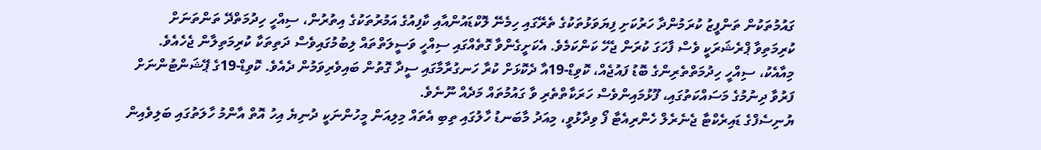ގައުމުތަކުން ތަންފީޒު ކުރަމުންދާ ހަރުކަށި ފިޔަވަޅުތަކުގެ ތެރޭގައި ހިމެނޭ ލޮކްޑައުންއާއި ކާފިއުގެ އަމުރުތަކުގެ އިތުރުން، ސިއްހީ ހިދުމަތްދޭ ތަންތަނަށް ކުރިމަތިވާ ޕްރެޝަރަކީ ވެސް ފާހަގަ ކުރަން ޖެހޭ ކަންކަމެވެ. އެކަށީގެންވާ ގޮތެއްގައި ސިއްހީ ވަސީލަތްތައް ލިބުމުގައިވެސް ދަތިތަކާ ކުރިމަތިލާން ޖެހެއެވެ. މިއާއެކު، ސިއްހީ ހިދުމަތްތެރިންގެ ބޮޑު ފައުޖެއް، ކޮވިޑް-19އާ ދެކޮޅަށް ކުރާ ހަނގުރާމާގައި ސީދާ ގޮތުން ބައިވެރިވަމުން ދެއެވެ. ކޮވިޑް-19ގެ ޕޭޝަންޓުންނަށް ފަރުވާ ދިނުމުގެ މަސައްކަތުގައި، ފޫޅުމައިންވެސް ހަރަކާތްތެރި ވާ ގައުމުތައް މަދެއް ނޫނެވެ.
ޔުނިސެފްގެ ޑައިރެކްޓާ ޖެނެރެލް ހެންރިއެޓާ ފޯ ވިދާޅުވީ، މިއަދު މާބަނޑު ހާލުގައި ތިބި އެތައް މިލިއަން މީހުންނަކީ ދުނިޔެ އިހު އޮތް އާންމު ހާލަތުގައި ބަލިވެއިން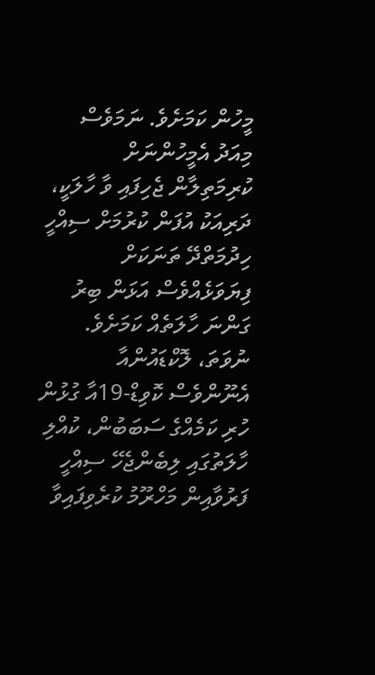މީހުން ކަމަށެވެ. ނަމަވެސް މިއަދު އެމީހުންނަށް ކުރިމަތިލާން ޖެހިފައި ވާ ހާލަކީ، ދަރިއަކު އުފަން ކުރުމަށް ސިއްހީ ހިދުމަތްދޭ ތަނަކަށް ފިޔަވަޅެއްވެސް އަޅަން ބިރު ގަންނަ ހާލަތެއް ކަމަށެވެ. ނުވަތަ، ލޮކްޑައުންއާ އެނޫންވެސް ކޮވިޑް-19އާ ގުޅުން ހުރި ކަމެއްގެ ސަބަބުން، ކުއްލި ހާލަތުގައި ލިބެންޖެހޭ ސިއްހީ ފަރުވާއިން މަހްރޫމު ކުރެވިފައިވާ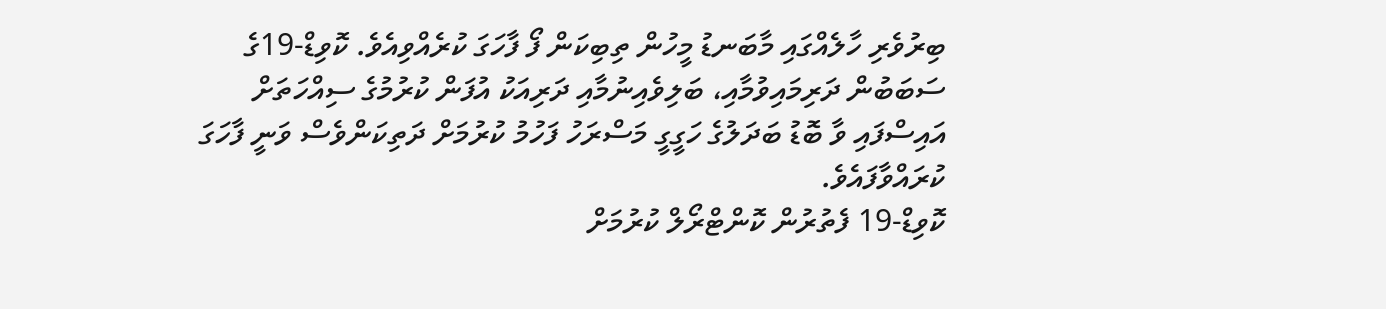ބިރުވެރި ހާލެއްގައި މާބަނޑު މީހުން ތިބިކަން ފޯ ފާހަގަ ކުރެއްވިއެވެ. ކޮވިޑް-19ގެ ސަބަބުން ދަރިމައިވުމާއި، ބަލިވެއިނުމާއި ދަރިއަކު އުފަން ކުރުމުގެ ސިއްހަތަށް އައިސްފައި ވާ ބޮޑު ބަދަލުގެ ހަގީގީ މަސްރަހު ފަހުމު ކުރުމަށް ދަތިކަންވެސް ވަނީ ފާހަގަ ކުރައްވާފައެވެ.
ކޮވިޑް-19 ފެތުރުން ކޮންޓްރޯލް ކުރުމަށް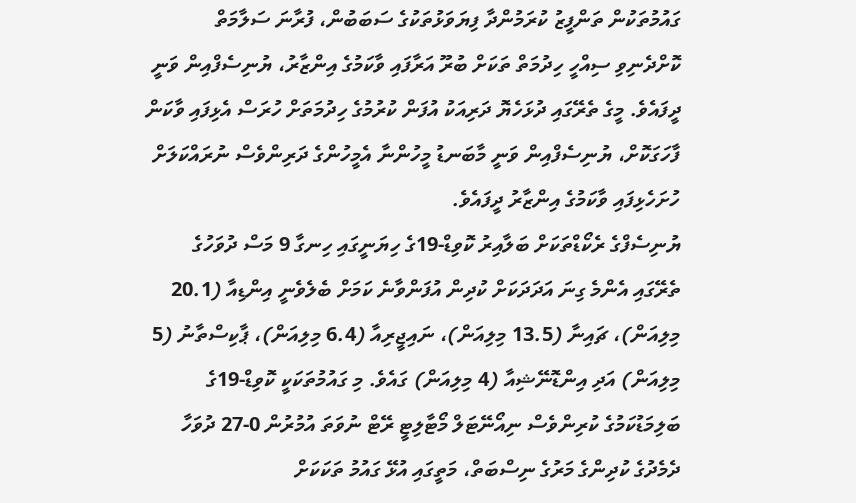ގައުމުތަކުން ތަންފީޒު ކުރަމުންދާ ފިޔަވަޅުތަކުގެ ސަބަބުން، ފުރާނަ ސަލާމަތް ކޮށްދެނިވި ސިއްހީ ހިދުމަތް ތަކަށް ބުރޫ އަރާފައި ވާކަމުގެ އިންޒާރު، ޔުނިސެފްއިން ވަނީ ދީފައެވެ. މީގެ ތެރޭގައި ދުޅަހެޔޮ ދަރިއަކު އުފަން ކުރުމުގެ ހިދުމަތަށް ހުރަސް އެޅިފައި ވާކަން ފާހަގަކޮށް، ޔުނިސެފްއިން ވަނީ މާބަނޑު މީހުންނާ އެމީހުންގެ ދަރިންވެސް ނުރައްކަލަށް ހުށަހެޅިފައި ވާކަމުގެ އިންޒާރު ދީފައެވެ.
ޔުނިސެފްގެ ރެކޯޑްތަކަށް ބަލާއިރު ކޮވިޑް-19ގެ ހިޔަނީގައި ހިނގާ 9 މަސް ދުވަހުގެ ތެރޭގައި އެންމެ ގިނަ އަދަދަކަށް ކުދިން އުފަންވާނެ ކަމަށް ބެލެވެނީ އިންޑިއާ (20.1 މިލިއަން)، ޗައިނާ (13.5 މިލިއަން)، ނައިޖީރިއާ (6.4 މިލިއަން)، ޕާކިސްތާނު (5 މިލިއަން) އަދި އިންޑޮނޭޝިއާ (4 މިލިއަން) ގައެވެ. މި ގައުމުތަކަކީ ކޮވިޑް-19ގެ ބަލިމަޑުކަމުގެ ކުރިންވެސް ނިއޯނޭޓަލް މޯޓާލިޓީ ރޭޓް ނުވަތަ އުމުރުން 0-27 ދުވަހާ ދެމެދުގެ ކުދިންގެ މަރުގެ ނިސްބަތް، މަތީގައި އުޅޭ ގައުމު ތަކަކަށް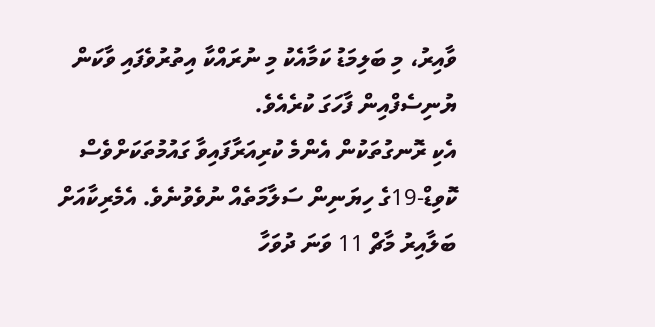ވާއިރު، މި ބަލިމަޑު ކަމާއެކު މި ނުރައްކާ އިތުރުވެފައި ވާކަން ޔުނިސެފްއިން ފާހަގަ ކުރެއެވެ.
އެކި ރޮނގުތަކުން އެންމެ ކުރިއަރާފައިވާ ގައުމުތަކަށްވެސް ކޮވިޑް-19ގެ ހިޔަނިން ސަލާމަތެއް ނުވެވުނެވެ. އެމެރިކާއަށް ބަލާއިރު މާޗް 11 ވަނަ ދުވަހާ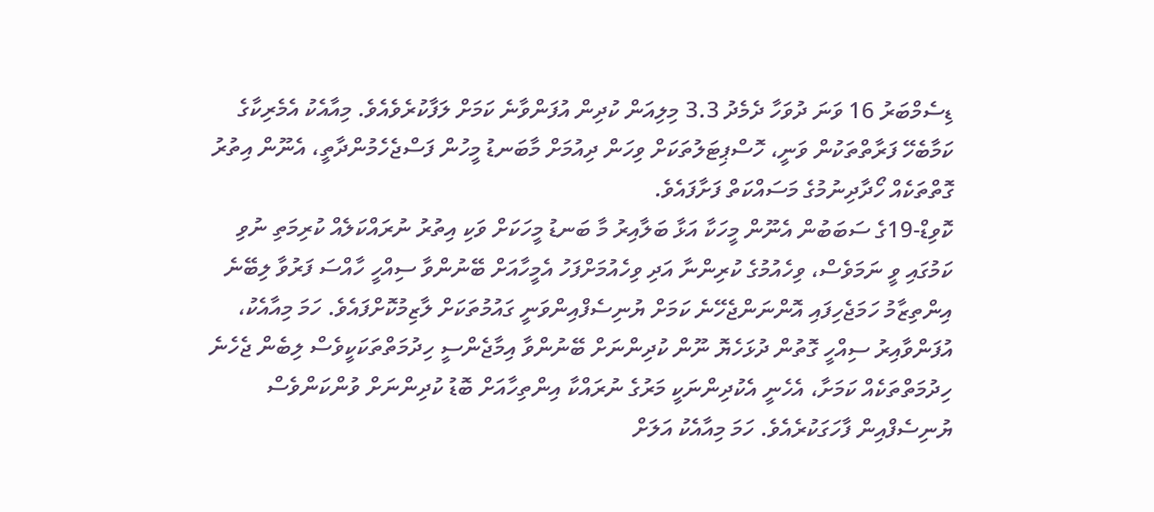ޑިސެމްބަރު 16 ވަނަ ދުވަހާ ދެމެދު 3.3 މިލިއަން ކުދިން އުފަންވާނެ ކަމަށް ލަފާކުރެވެއެވެ. މިއާއެކު އެމެރިކާގެ ކަމާބެހޭ ފަރާތްތަކުން ވަނީ، ހޮސްޕިޓަލުތަކަށް ވިހަން ދިއުމަށް މާބަނޑު މީހުން ފަސްޖެހެމުންދާތީ، އެނޫން އިތުރު ގޮތްތަކެއް ހޯދާދިނުމުގެ މަސައްކަތް ފަށާފައެވެ.
ކޮވިޑް-19ގެ ސަބަބުން އެނޫން މީހަކާ އަޅާ ބަލާއިރު މާ ބަނޑު މީހަކަށް ވަކި އިތުރު ނުރައްކަލެއް ކުރިމަތި ނުވި ކަމުގައި ވީ ނަމަވެސް، ވިހެއުމުގެ ކުރިންނާ އަދި ވިހެއުމަށްފަހު އެމީހާއަށް ބޭނުންވާ ސިއްހީ ހާއްސަ ފަރުވާ ލިބޭނެ އިންތިޒާމު ހަމަޖެހިފައި އޮންނަންޖެހޭނެ ކަމަށް ޔުނިސެފްއިންވަނީ ގައުމުތަކަށް ލާޒިމުކޮށްފައެވެ. ހަމަ މިއާއެކު، އުފަންވާއިރު ސިއްހީ ގޮތުން ދުޅަހެޔޮ ނޫން ކުދިންނަށް ބޭނުންވާ އިމާޖެންސީ ހިދުމަތްތަކަކީވެސް ލިބެން ޖެހެނެ ހިދުމަތްތަކެއް ކަމަށާ، އެހެނީ އެކުދިންނަކީ މަރުގެ ނުރައްކާ އިންތިހާއަށް ބޮޑު ކުދިންނަށް ވުންކަންވެސް ޔުނިސެފްއިން ފާހަގަކުރެއެވެ. ހަމަ މިއާއެކު އަލަށް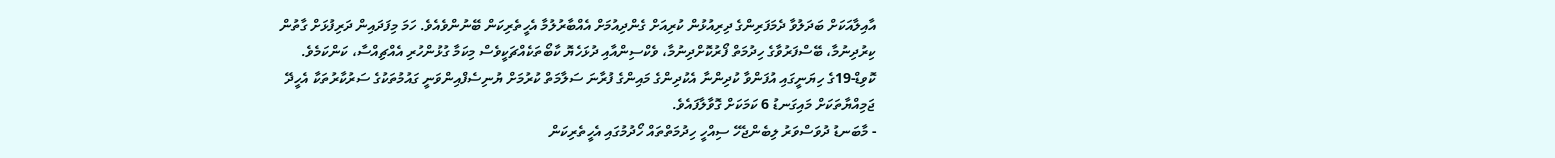އާއިލާއަކަށް ބަދަލުވާ ދެމަފަރިންގެ ދިރިއުޅުން ކުރިއަށް ގެންދިއުމަށް އެއްބާރުލުމާ އެހީތެރިކަން ބޭނުންވެއެވެ. ހަމަ މިފަދައިން ދަރިފުޅަށް ގާތުން ކިރުދިނުމާ، ބޭސްފަރުވާގެ ހިދުމަތް ފޯރުކޮށްދިނުމާ، ވެކްސިންއާއި ދުޅަހެޔޮ ކާބޯތަކެއްޗަކީވެސް މިކަމާ ގުޅުންހުރި އެއްޗިއްސާ، ކަންކަމެވެ.
ކޮވިޑް-19ގެ ހިޔަނީގައި އުފަންވާ ކުދިންނާ އެކުދިންގެ މައިންގެ ފުރާނަ ސަލާމަތް ކުރުމަށް ޔުނިސެފްއިންވަނީ ގައުމުތަކުގެ ސަރުކާރުތަކާ އެހީދޭ ޖަމިއްޔާތަކަށް މައިގަނޑު 6 ކަމަކަށް ގޮވާލާފައެވެ.
- މާބަނޑު ދުވަސްވަރު ލިބެންޖެހޭ ސިއްހީ ހިދުމަތްތައް ހޯދުމުގައި އެހީތެރިކަން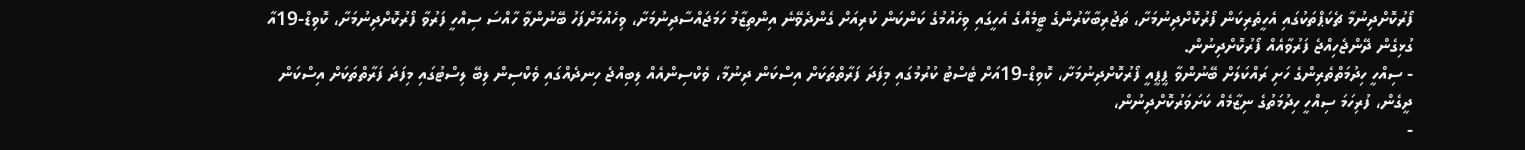ފޯރުކޮށްދިނުމާ ޗެކަޕްތަކުގައި އެހީތެރިކަން ފޯރުކޮށްދިނުމަށާ، ތަޖުރިބާކާރުންގެ ޓީމެއްގެ އެހީގައި ވިހެއުމުގެ ކަންކަން ކުރިއަށް ގެންދެވޭނެ އިންތިޒާމު ހަމަޖައްސާދިނުމަށާ، ވިހެއުމަށްފަހު ބޭނުންވާ ހާއްސަ ސިއްހީ ފަރުވާ ފޯރުކޮށްދިނުމަށާ، ކޮވިޑް-19އާ ގުޅިގެން ދޭންޖެހިއްޖެ ފަރުވާއެއް ފޯރުކޮށްދިނުން.
- ސިއްހީ ހިދުމަތްތެރިންގެ ހަށި ރައްކަލަށް ބޭނުންވާ ޕީޕީއީ ފޯރުކޮށްދިނުމަށާ، ކޮވިޑް-19އަށް ޓެސްޓު ކުރުމުގައި މިފަދަ ފަރާތްތަކަށް އިސްކަން ދިނުމާ، ވެކްސިންއެއް ލިބިއްޖެ ހިނދެއްގައި ވެކްސިން ލިބޭ ލިސްޓުގައި މިފަދަ ފަރާތްތަކަށް އިސްކަން ދީގެން، ފުރިހަމަ ސިއްހީ ހިދުމަތުގެ ނިޒާމެއް ކަށަވަރުކޮށްދިނުން،
-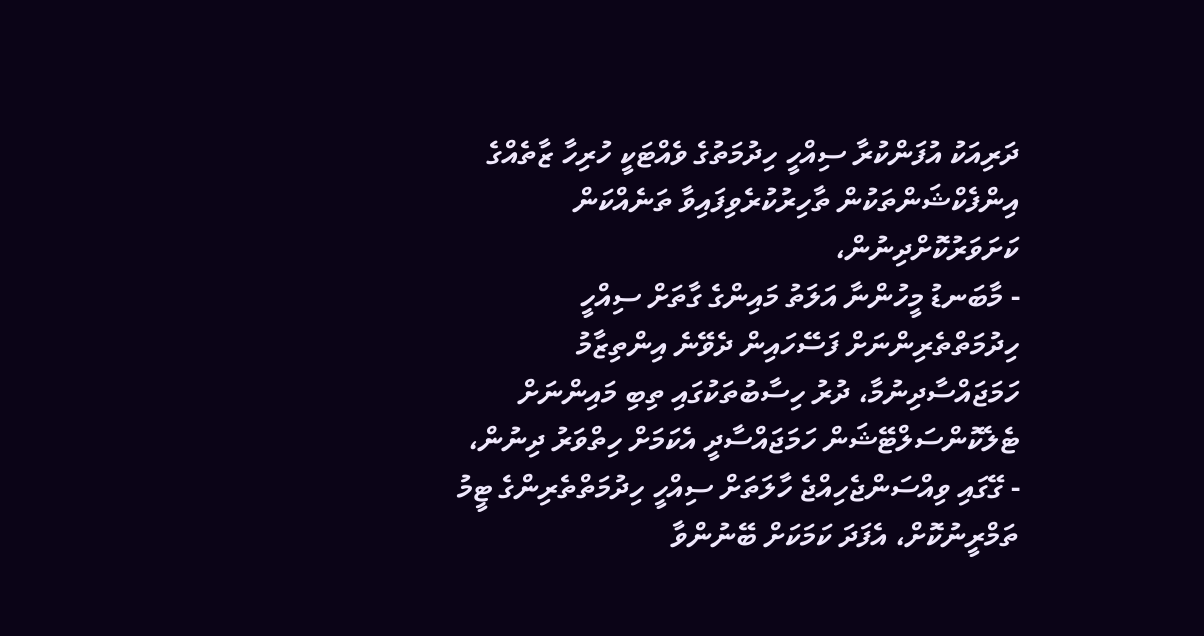ދަރިއަކު އުފަންކުރާ ސިއްހީ ހިދުމަތުގެ ވެއްޓަކީ ހުރިހާ ޒާތެއްގެ އިންފެކްޝަންތަކުން ތާހިރުކުރެވިފައިވާ ތަނެއްކަން ކަށަވަރުކޮށްދިނުން،
- މާބަނޑު މީހުންނާ އަލަތު މައިންގެ ގާތަށް ސިއްހީ ހިދުމަތްތެރިންނަށް ފަސޭހައިން ދެވޭނެ އިންތިޒާމު ހަމަޖައްސާދިނުމާ، ދުރު ހިސާބުތަކުގައި ތިބި މައިންނަށް ޓެލެކޮންސަލްޓޭޝަން ހަމަޖައްސާދީ އެކަމަށް ހިތްވަރު ދިނުން،
- ގޭގައި ވިއްސަންޖެހިއްޖެ ހާލަތަށް ސިއްހީ ހިދުމަތްތެރިންގެ ޓީމު ތަމްރީނުކޮށް، އެފަދަ ކަމަކަށް ބޭނުންވާ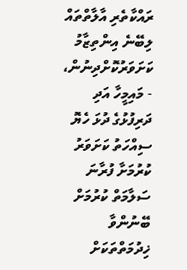ރައްކާތެރި އާލާތްތައް ލިބޭނެ އިންތިޒާމު ކަށަވަރުކޮށްދިނުން،
- މައިމީހާ އަދި ދަރިފުޅުގެ ދުޅަ ހެޔޮ ސިއްހަތު ކަށަވަރު ކުރުމަށާ ފުރާނަ ސަލާމަތް ކުރުމަށް ބޭނުންވާ ޚިދުމަތްތަކަށް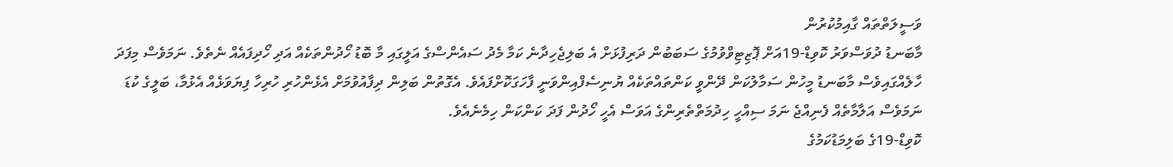ވަސީލަތްތައް ގާއިމުކުރުން
މާބަނޑު ދުވަސްވަރު ކޮވިޑް-19އަށް ޕޮޒިޓިވްވުމުގެ ސަބަބުން ދަރިފުޅަށް އެ ބަލިޖެހިދާނެ ކަމާ މެދު ސައެންސްގެ އަލީގައި މާ ބޮޑު ހޯދުންތަކެއް އަދި ހޯދިފައެއް ނެތެވެ. ނަމަވެސް މިފަދަ ހާލެއްގައިވެސް މާބަނޑު މީހުން ސަމާލުކަން ދޭންވީ ކަންތައްތަކެއް ޔުނިސެފްއިންވަނީ ފާހަގަކޮށްފައެވެ. އެގޮތުން ބަލިން ދިފާއުވުމަށް އެޅެންހުރި ހުރިހާ ފިޔަވަޅެއް އެޅުމާ، ބަލީގެ ކުޑަ ނަމަވެސް އަލާމާތެއް ފެނިއްޖެ ނަމަ ސިއްހީ ހިދުމަތްތެރިންގެ އަވަސް އެހީ ހޯދުން ފަދަ ކަންކަން ހިމެނެއެވެ.
ކޮވިޑް-19ގެ ބަލިމަޑުކަމުގެ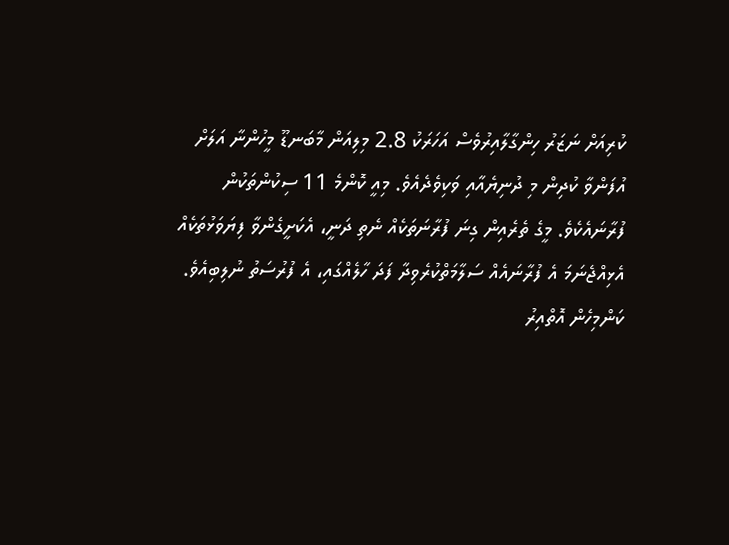ކުރިއަށް ނަޒަރު ހިންގާލާއިރުވެސް އަހަރަކު 2.8 މިލިއަން މާބަނޑޫ މީހުންނާ އަލަށް އުފަންވާ ކުދިން މި ދުނިޔެއާއި ވަކިވެދެއެވެ. މިއީ ކޮންމެ 11 ސިކުންތަކުން ފުރާނައެކެވެ. މީގެ ތެރެއިން ގިނަ ފުރާނަތަކެއް ނެތި ދަނީ، އެކަށީގެންވާ ފިޔަވަޅުތަކެއް އެޅިއްޖެނަމަ އެ ފުރާނައެއް ސަލާމަތްކުރެވިދާ ފަދަ ހާލެއްގައި، އެ ފުރުސަތު ނުލިބިއެވެ.
ކަންމިހެން އޮތްއިރު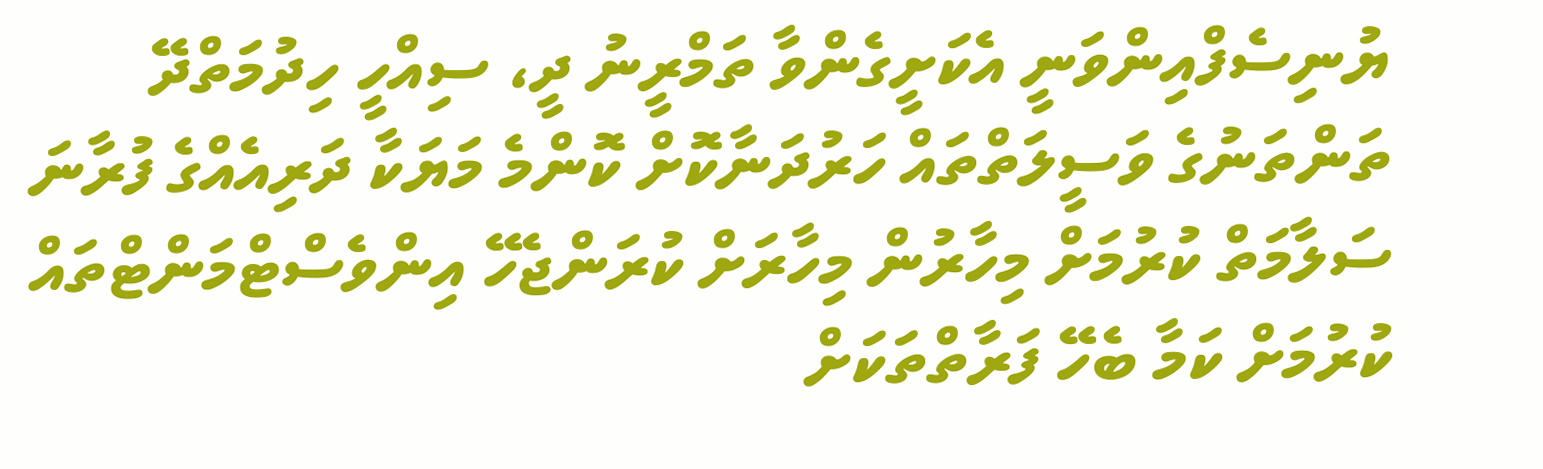ޔުނިސެފްއިންވަނީ އެކަށީގެންވާ ތަމްރީނު ދީ، ސިއްހީ ހިދުމަތްދޭ ތަންތަނުގެ ވަސީލަތްތައް ހަރުދަނާކޮށް ކޮންމެ މަޔަކާ ދަރިއެއްގެ ފުރާނަ ސަލާމަތް ކުރުމަށް މިހާރުން މިހާރަށް ކުރަންޖެހޭ އިންވެސްޓްމަންޓްތައް ކުރުމަށް ކަމާ ބެހޭ ފަރާތްތަކަށް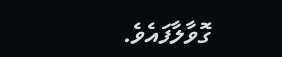ގޮވާލާފައެވެ.